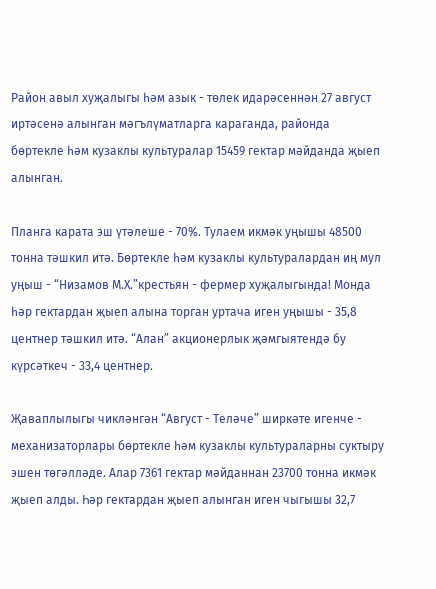Район авыл хуҗалыгы һәм азык - төлек идарәсеннән 27 август иртәсенә алынган мәгълүматларга караганда, районда бөртекле һәм кузаклы культуралар 15459 гектар мәйданда җыеп алынган.

Планга карата эш үтәлеше - 70%. Тулаем икмәк уңышы 48500 тонна тәшкил итә. Бөртекле һәм кузаклы культуралардан иң мул уңыш - “Низамов М.Х.”крестьян - фермер хуҗалыгында! Монда һәр гектардан җыеп алына торган уртача иген уңышы - 35,8 центнер тәшкил итә. “Алан” акционерлык җәмгыятендә бу күрсәткеч - 33,4 центнер.

Җаваплылыгы чикләнгән “Август - Теләче” ширкәте игенче - механизаторлары бөртекле һәм кузаклы культураларны суктыру эшен төгәлләде. Алар 7361 гектар мәйданнан 23700 тонна икмәк җыеп алды. Һәр гектардан җыеп алынган иген чыгышы 32,7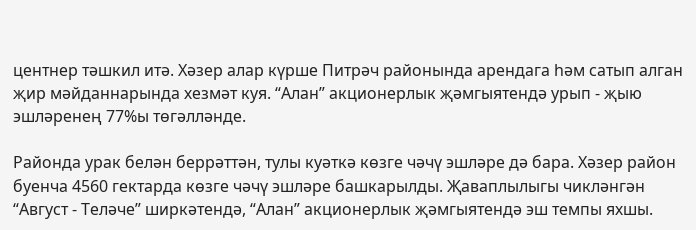центнер тәшкил итә. Хәзер алар күрше Питрәч районында арендага һәм сатып алган җир мәйданнарында хезмәт куя. “Алан” акционерлык җәмгыятендә урып - җыю эшләренең 77%ы төгәлләнде.

Районда урак белән беррәттән, тулы куәткә көзге чәчү эшләре дә бара. Хәзер район буенча 4560 гектарда көзге чәчү эшләре башкарылды. Җаваплылыгы чикләнгән “Август - Теләче” ширкәтендә, “Алан” акционерлык җәмгыятендә эш темпы яхшы.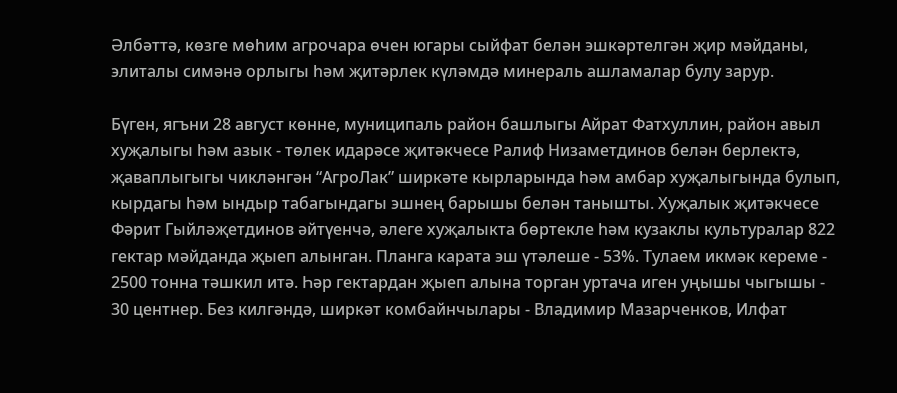Әлбәттә, көзге мөһим агрочара өчен югары сыйфат белән эшкәртелгән җир мәйданы, элиталы симәнә орлыгы һәм җитәрлек күләмдә минераль ашламалар булу зарур.

Бүген, ягъни 28 август көнне, муниципаль район башлыгы Айрат Фатхуллин, район авыл хуҗалыгы һәм азык - төлек идарәсе җитәкчесе Ралиф Низаметдинов белән берлектә, җаваплыгыгы чикләнгән “АгроЛак” ширкәте кырларында һәм амбар хуҗалыгында булып, кырдагы һәм ындыр табагындагы эшнең барышы белән танышты. Хуҗалык җитәкчесе Фәрит Гыйләҗетдинов әйтүенчә, әлеге хуҗалыкта бөртекле һәм кузаклы культуралар 822 гектар мәйданда җыеп алынган. Планга карата эш үтәлеше - 53%. Тулаем икмәк кереме - 2500 тонна тәшкил итә. Һәр гектардан җыеп алына торган уртача иген уңышы чыгышы - 30 центнер. Без килгәндә, ширкәт комбайнчылары - Владимир Мазарченков, Илфат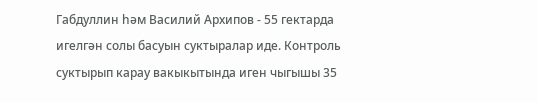Габдуллин һәм Василий Архипов - 55 гектарда игелгән солы басуын суктыралар иде. Контроль суктырып карау вакыкытында иген чыгышы 35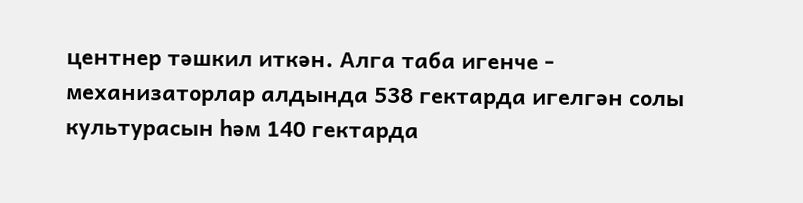центнер тәшкил иткән. Алга таба игенче - механизаторлар алдында 538 гектарда игелгән солы культурасын һәм 140 гектарда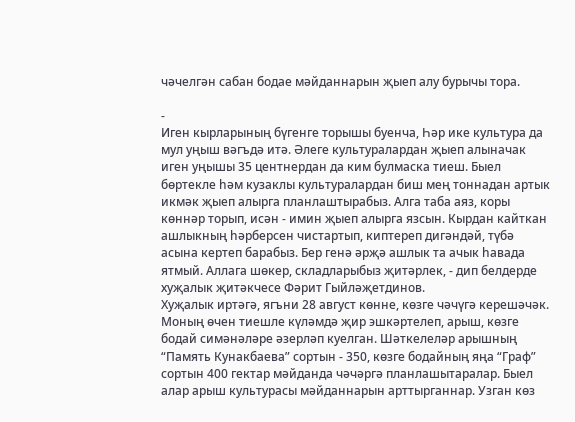чәчелгән сабан бодае мәйданнарын җыеп алу бурычы тора.

-
Иген кырларының бүгенге торышы буенча, Һәр ике культура да мул уңыш вәгъдә итә. Әлеге культуралардан җыеп алыначак иген уңышы 35 центнердан да ким булмаска тиеш. Быел бөртекле һәм кузаклы культуралардан биш мең тоннадан артык икмәк җыеп алырга планлаштырабыз. Алга таба аяз, коры көннәр торып, исән - имин җыеп алырга язсын. Кырдан кайткан ашлыкның һәрберсен чистартып, киптереп дигәндәй, түбә асына кертеп барабыз. Бер генә әрҗә ашлык та ачык һавада ятмый. Аллага шөкер, складларыбыз җитәрлек, - дип белдерде хуҗалык җитәкчесе Фәрит Гыйләҗетдинов.
Хуҗалык иртәгә, ягъни 28 август көнне, көзге чәчүгә керешәчәк. Моның өчен тиешле күләмдә җир эшкәртелеп, арыш, көзге бодай симәнәләре әзерләп куелган. Шәткелеләр арышның “Память Кунакбаева” сортын - 350, көзге бодайның яңа “Граф” сортын 400 гектар мәйданда чәчәргә планлашытаралар. Быел алар арыш культурасы мәйданнарын арттырганнар. Узган көз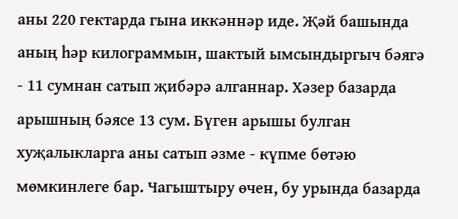аны 220 гектарда гына иккәннәр иде. Җәй башында аның һәр килограммын, шактый ымсындыргыч бәягә - 11 сумнан сатып җибәрә алганнар. Хәзер базарда арышның бәясе 13 сум. Бүген арышы булган хуҗалыкларга аны сатып әзме - күпме бөтәю мөмкинлеге бар. Чагыштыру өчен, бу урында базарда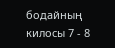бодайның килосы 7 - 8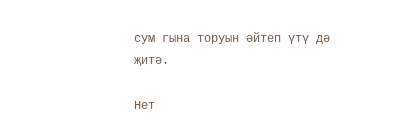сум гына торуын әйтеп үтү дә җитә.

Нет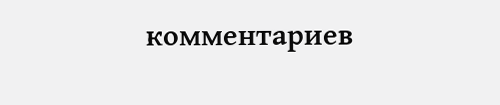комментариев